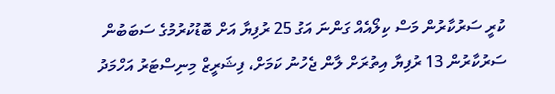ކުރީ ސަރުކާރުން މަސް ކިލޯއެއް ގަންނަ އަގު 25 ރުފިޔާ އަށް ބޮޑުކުރުމުގެ ސަބަބުން ސަރުކާރުން 13 ރުފިޔާ އިތުރަށް ލާން ޖެހުނު ކަމަށް، ފިޝަރީޒް މިނިސްޓަރު އަހްމަދު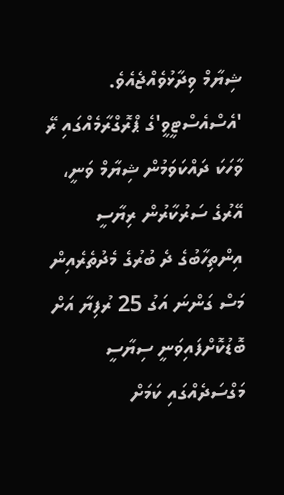ޝިޔާމް ވިދާޅުވެއްޖެއެވެ.
'އެސްއެސްޓީވީ'ގެ ޕްރޮގްރާމެއްގައި ރޭ ވާހަކަ ދައްކަވަމުން ޝިޔާމް ވަނީ، އޭރުގެ ސަރުކާރުން ރިޔާސީ އިންތިހާބުގެ ދެ ބުރުގެ މެދުތެރެއިން މަސް ގަންނަ އަގު 25 ރުފިޔާ އަށް ބޮޑުކޮށްފައިވަނީ ސިޔާސީ މަގްސަދެއްގައި ކަމަށް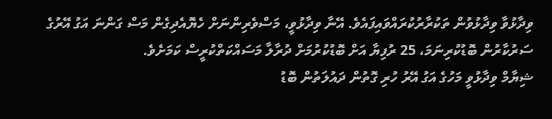ވިދާޅުވާ ވިދާޅުވުން ތަކުރާރުކުރައްވައިފައެވެ. އޭނާ ވިދާޅުވީ، މަސްވެރިންނަށް ހެޔޮއެދިގެން މަސް ގަންނަ އަގު އޭރުގެ ސަރުކާރުން ބޮޑުކުރިނަމަ، 25 ރުފިޔާ އަށް ބޮޑުކުރުމަށް ދުރާލާ މަސައްކަތްކުރީސް ކަމަށެވެ.
ޝިޔާމް ވިދާޅުވީ މަހުގެ އަގު އޭރު ހުރި ގޮތުން ދައުލަތުން ބޮޑު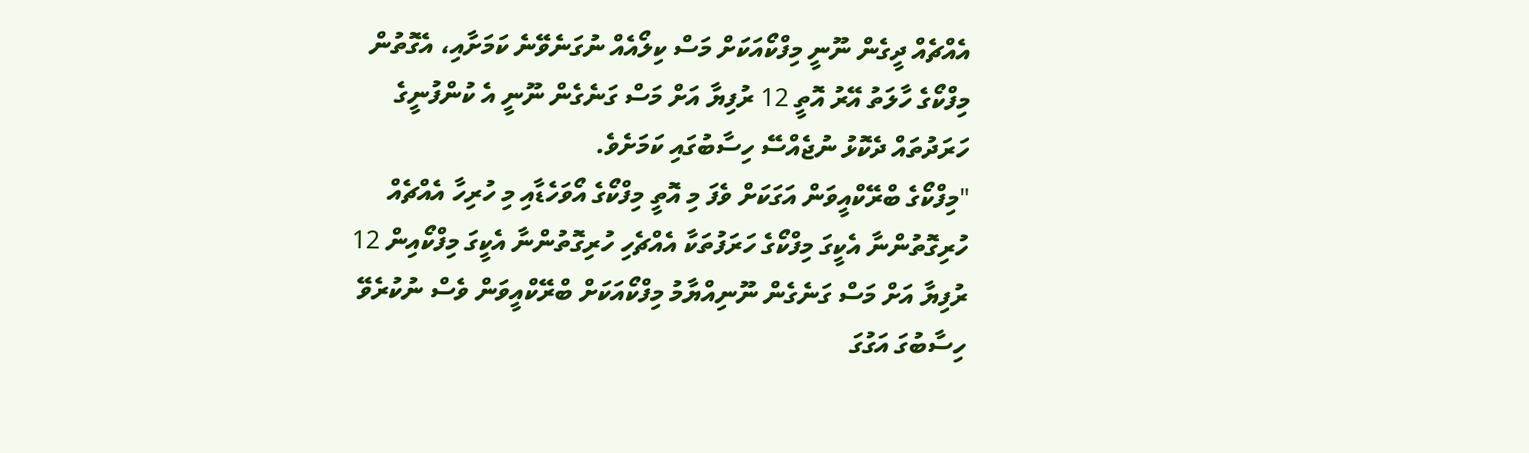އެއްޗެއް ދީގެން ނޫނީ މިފްކޯއަކަށް މަސް ކިލޯއެއް ނުގަނެވޭނެ ކަމަށާއި، އެގޮތުން މިފްކޯގެ ހާލަތު އޭރު އޮތީ 12 ރުފިޔާ އަށް މަސް ގަނެގެން ނޫނީ އެ ކުންފުނީގެ ހަރަދުތައް ދެކޮޅު ނުޖެއްސޭ ހިސާބުގައި ކަމަށެވެ.
"މިފްކޯގެ ބްރޭކްއީވަން އަގަކަށް ވެފަ މި އޮތީ މިފްކޯގެ އޯވަހެޑާއި މި ހުރިހާ އެއްޗެއް ހުރިގޮތުންނާ އެކީގަ މިފްކޯގެ ހަރަފުތަކާ އެއްޗެހި ހުރިގޮތުންނާ އެކީގަ މިފްކޯއިން 12 ރުފިޔާ އަށް މަސް ގަނެގެން ނޫނިއްޔާމު މިފްކޯއަކަށް ބްރޭކްއީވަން ވެސް ނުކުރެވޭ ހިސާބުގަ އަގުގަ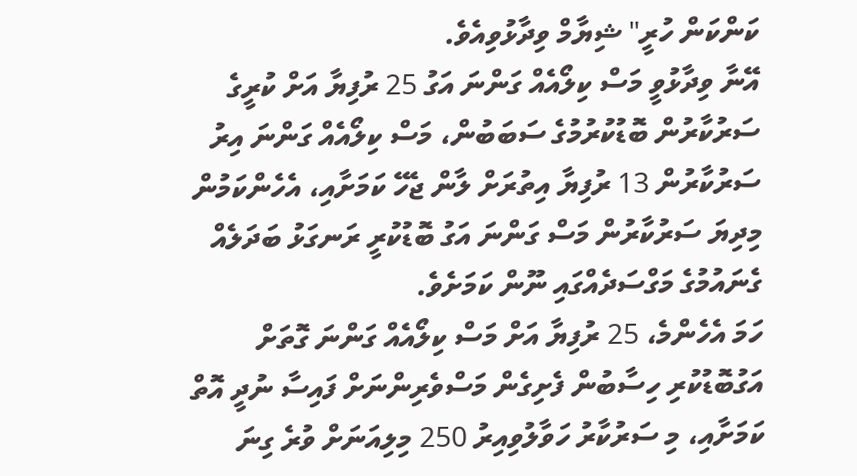ކަންކަން ހުރީ" ޝިޔާމް ވިދާޅުވިއެވެ.
އޭނާ ވިދާޅުވީ މަސް ކިލޯއެއް ގަންނަ އަގު 25 ރުފިޔާ އަށް ކުރީގެ ސަރުކާރުން ބޮޑުކުރުމުގެ ސަބަބުން، މަސް ކިލޯއެއް ގަންނަ އިރު ސަރުކާރުން 13 ރުފިޔާ އިތުރަށް ލާން ޖެހޭ ކަމަށާއި، އެހެންކަމުން މިދިޔަ ސަރުކާރުން މަސް ގަންނަ އަގު ބޮޑުކުރީ ރަނގަޅު ބަދަލެއް ގެނައުމުގެ މަގްސަދެއްގައި ނޫން ކަމަށެވެ.
ހަމަ އެހެންމެ، 25 ރުފިޔާ އަށް މަސް ކިލޯއެއް ގަންނަ ގޮތަށް އަގުބޮޑުކުރި ހިސާބުން ފެށިގެން މަސްވެރިންނަށް ފައިސާ ނުދީ އޮތް ކަމަށާއި، މި ސަރުކާރު ހަވާލުވިއިރު 250 މިލިއަނަށް ވުރެ ގިނަ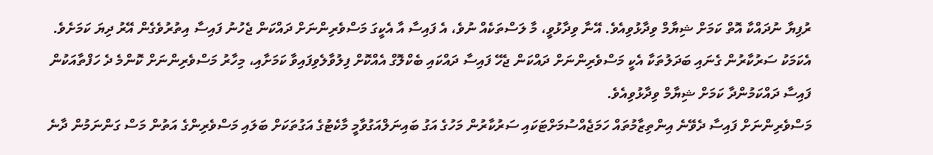ރުފިޔާ ނުދައްކާ އޮތް ކަމަށް ޝިޔާމް ވިދާޅުވިއެވެ. އޭނާ ވިދާޅުވީ، މާ ލަސްތަކެއް ނުވެ، އެ ފައިސާ އާ އެކީގަ މަސްވެރިންނަށް ދައްކަން ޖެހުނު ފައިސާ އިތުރުވެގެން އޭރު ދިޔަ ކަމަށެވެ.
އެކަމަކު ސަރުކާރުން ގެނައި ބަދަލުތަކާ އެކީ މަސްވެރިންނަށް ދައްކަން ޖެހޭ ފައިސާ ދައްކައި ބެކްލޮގް އެއްކޮށް ފިލުވާލެވިފައިވާ ކަމަށާއި، މިހާރު މަސްވެރިންނަށް ކޮންމެ ދެ ހަފްތާއަކުން ފައިސާ ދައްކަމުންދާ ކަމަށް ޝިޔާމް ވިދާޅުވިއެވެ.
މަސްވެރިންނަށް ފައިސާ ދެވޭނެ އިންތިޒާމުތައް ހަމަޖެއްސުމަށްޓަކައި ސަރުކާރުން މަހުގެ އަގު ބައިނަލްއަގުވާމީ މާކެޓުގެ އަގުތަކަށް ބަލައި މަސްވެރިންގެ އަތުން މަސް ގަންނަމުން ދާނެ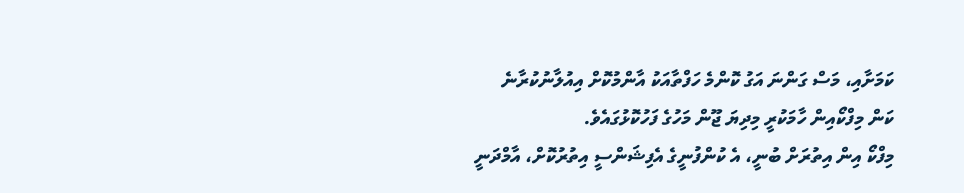ކަމަށާއި، މަސް ގަންނަ އަގު ކޮންމެ ހަފްތާއަކު އާންމުކޮށް އިއުލާނުކުރާނެ ކަން މިފްކޯއިން ހާމަކުރީ މިދިޔަ ޖޫން މަހުގެ ފަހުކޮޅުގައެވެ.
މިފްކޯ އިން އިތުރަށް ބުނީ، އެ ކުންފުނީގެ އެފިޝަންސީ އިތުރުކޮށް، އާމްދަނީ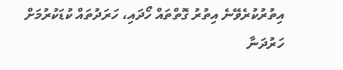އިތުރުކުރެވޭނެ އިތުރު ގޮތްތައް ހޯދައި، ހަރަދުތައް ކުޑަކުރުމަށް ހަރުދަނާ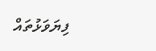ފިޔަވަޅުތައް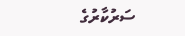ސަރުކާރުގެ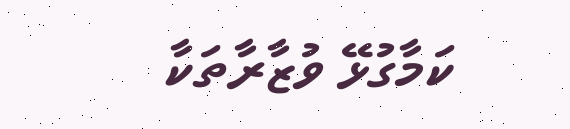ކަމާގުޅޭ ވުޒާރާތަކާ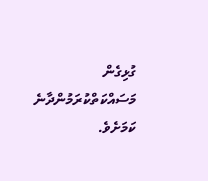ގުޅިގެން މަސައްކަތްކުރަމުންދާނެ ކަމަށެވެ.